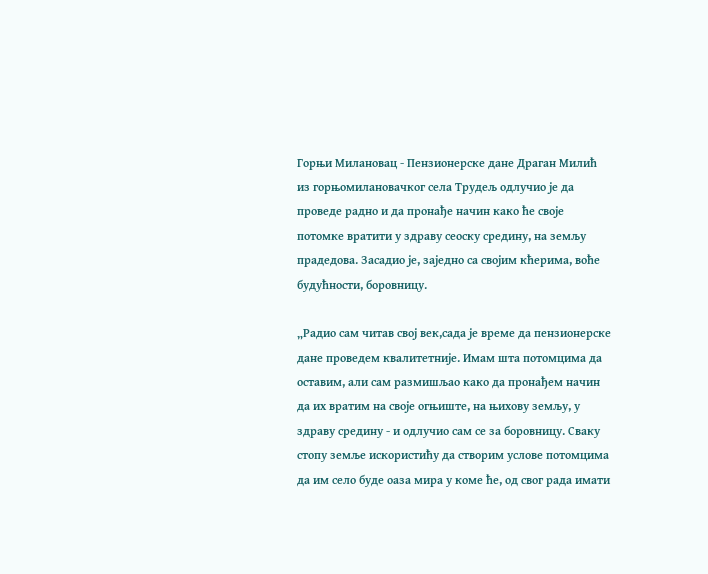Горњи Милановац - Пензионерске дане Драган Милић из горњомилановачког села Трудељ одлучио је да проведе радно и да пронађе начин како ће своје потомке вратити у здраву сеоску средину, на земљу прадедова. Засадио је, заједно са својим кћерима, воће будућности, боровницу.

„Радио сам читав свој век,сада је време да пензионерске дане проведем квалитетније. Имам шта потомцима да оставим, али сам размишљао како да пронађем начин да их вратим на своје огњиште, на њихову земљу, у здраву средину - и одлучио сам се за боровницу. Сваку стопу земље искористићу да створим услове потомцима да им село буде оаза мира у коме ће, од свог рада имати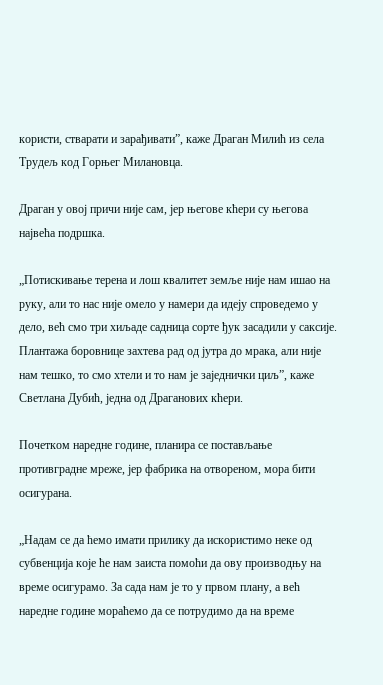користи, стварати и зарађивати”, каже Драган Милић из села Трудељ код Горњег Милановца.

Драган у овој причи није сам, јер његове кћери су његова највећа подршка.

„Потискивање терена и лош квалитет земље није нам ишао на руку, али то нас није омело у намери да идеју спроведемо у дело, већ смо три хиљаде садница сорте ђук засадили у саксије. Плантажа боровнице захтева рад од јутра до мрака, али није нам тешко, то смо хтели и то нам је заједнички циљ”, каже Светлана Дубић, једна од Драганових кћери.

Почетком наредне године, планира се постављање противградне мреже, јер фабрика на отвореном, мора бити осигурана.

„Надам се да ћемо имати прилику да искористимо неке од субвенција које ће нам заиста помоћи да ову производњу на време осигурамо. За сада нам је то у првом плану, а већ наредне године мораћемо да се потрудимо да на време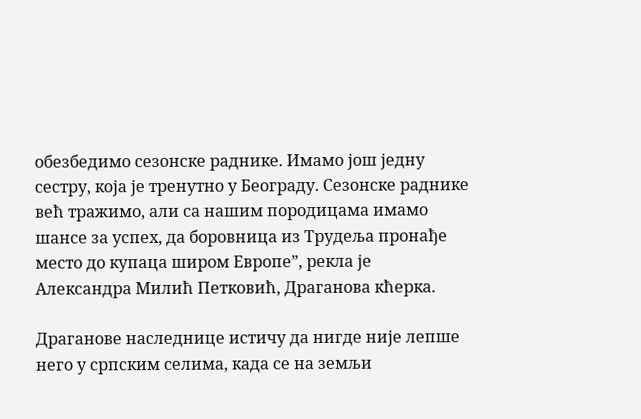обезбедимо сезонске раднике. Имамо још једну сестру, која је тренутно у Београду. Сезонске раднике већ тражимо, али са нашим породицама имамо шансе за успех, да боровница из Трудеља пронађе место до купаца широм Европе”, рекла је Александра Милић Петковић, Драганова кћерка.

Драганове наследнице истичу да нигде није лепше него у српским селима, када се на земљи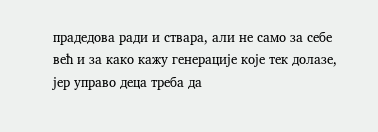прадедова ради и ствара, али не само за себе већ и за како кажу генерације које тек долазе, јер управо деца треба да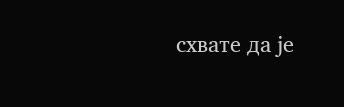схвате да је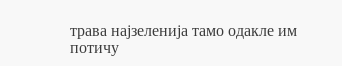трава најзеленија тамо одакле им потичу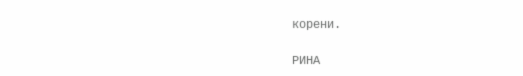корени.

РИНА